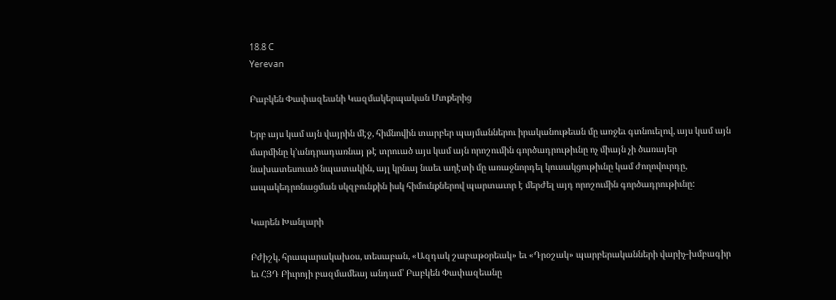18.8 C
Yerevan

Բաբկեն Փափազեանի Կազմակերպական Մտքերից

Երբ այս կամ այն վայրին մէջ, հիմնովին տարբեր պայմաններու իրականութեան մը առջեւ գտնուելով, այս կամ այն մարմինը կ’անդրադառնայ թէ տրուած այս կամ այն որոշումին գործադրութիւնը ոչ միայն չի ծառայեր նախատեսուած նպատակին, այլ կրնայ նաեւ աղէտի մը առաջնորդել կուսակցութիւնը կամ ժողովուրդը, ապակեդրոնացման սկզբունքին իսկ հիմունքներով պարտաւոր է մերժել այդ որոշումին գործադրութիւնը:

Կարեն Խանլարի

Բժիշկ, հրապարակախօս, տեսաբան, «Ազդակ շաբաթօրեակ» եւ «Դրօշակ» պարբերականների վարիչ-խմբագիր եւ ՀՅԴ Բիւրոյի բազմամեայ անդամ՝ Բաբկեն Փափազեանը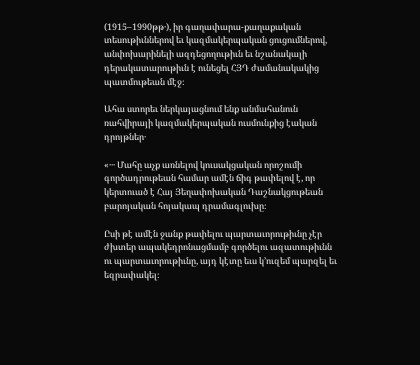(1915–1990թթ․), իր գաղափարա-քաղաքական տեսութիւններով եւ կազմակերպական ցուցումներով, անփոխարինելի ազդեցողութիւն եւ նշանակալի դերակատարութիւն է ունեցել ՀՅԴ ժամանակակից պատմութեան մէջ։

Ահա ստորեւ ներկայացնում ենք անմահանուն ռահվիրայի կազմակերպական ուսմունքից էական դրոյթներ․

«․․․ Մահը աչք առնելով կուսակցական որոշումի գործադրութեան համար ամէն ճիգ թափելով է, որ կերտուած է Հայ Յեղափոխական Դաշնակցութեան բարոյական հոյակապ դրամագլուխը։

Ըսի թէ ամէն ջանք թափելու պարտաւորութիւնը չէր ժխտեր ապակեդրոնացմամբ գործելու ազատութիւնն ու պարտաւորութիւնը, այդ կէտը եւս կ’ուզեմ պարզել եւ եզրափակել։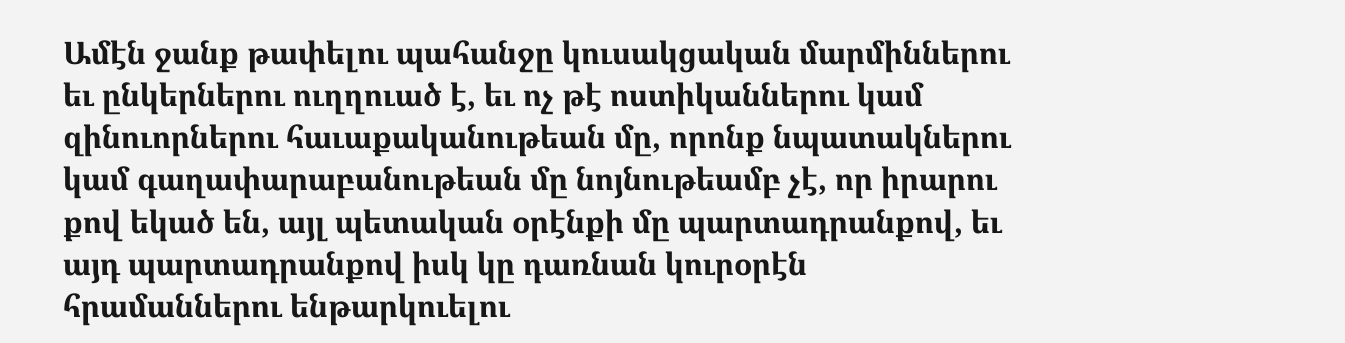Ամէն ջանք թափելու պահանջը կուսակցական մարմիններու եւ ընկերներու ուղղուած է, եւ ոչ թէ ոստիկաններու կամ զինուորներու հաւաքականութեան մը, որոնք նպատակներու կամ գաղափարաբանութեան մը նոյնութեամբ չէ, որ իրարու քով եկած են, այլ պետական օրէնքի մը պարտադրանքով, եւ այդ պարտադրանքով իսկ կը դառնան կուրօրէն հրամաններու ենթարկուելու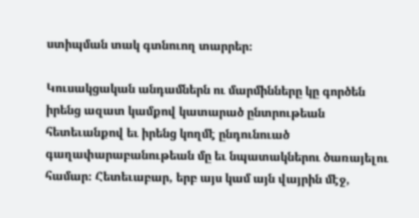ստիպման տակ գտնուող տարրեր։

Կուսակցական անդամներն ու մարմինները կը գործեն իրենց ազատ կամքով կատարած ընտրութեան հետեւանքով եւ իրենց կողմէ ընդունուած գաղափարաբանութեան մը եւ նպատակներու ծառայելու համար։ Հետեւաբար, երբ այս կամ այն վայրին մէջ,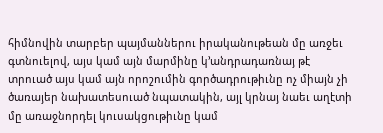հիմնովին տարբեր պայմաններու իրականութեան մը առջեւ գտնուելով, այս կամ այն մարմինը կ’անդրադառնայ թէ տրուած այս կամ այն որոշումին գործադրութիւնը ոչ միայն չի ծառայեր նախատեսուած նպատակին, այլ կրնայ նաեւ աղէտի մը առաջնորդել կուսակցութիւնը կամ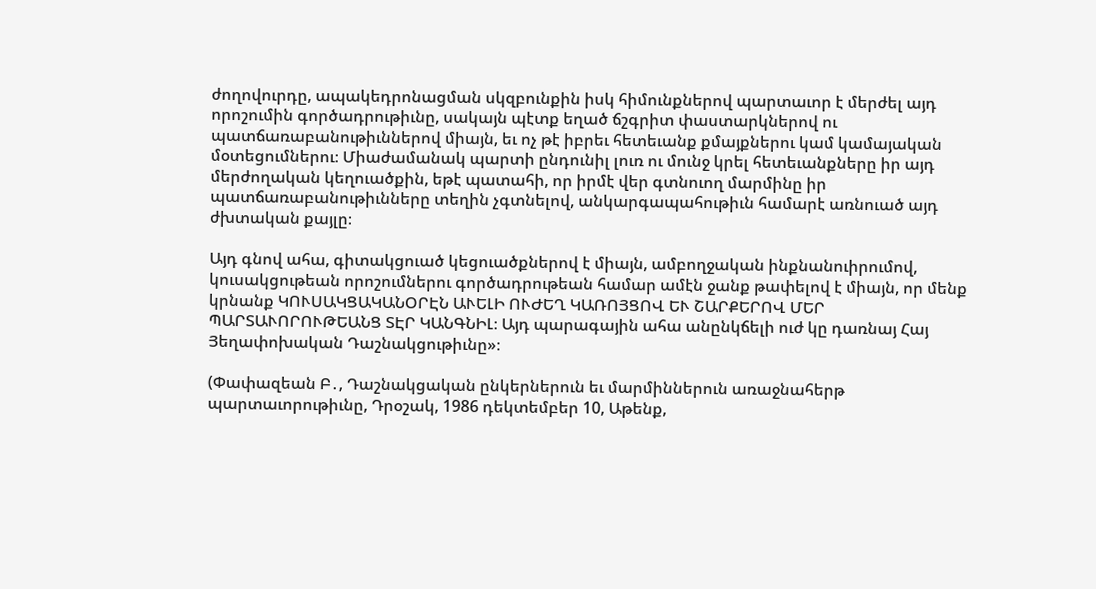ժողովուրդը, ապակեդրոնացման սկզբունքին իսկ հիմունքներով պարտաւոր է մերժել այդ որոշումին գործադրութիւնը, սակայն պէտք եղած ճշգրիտ փաստարկներով ու պատճառաբանութիւններով միայն, եւ ոչ թէ իբրեւ հետեւանք քմայքներու կամ կամայական մօտեցումներու։ Միաժամանակ պարտի ընդունիլ լուռ ու մունջ կրել հետեւանքները իր այդ մերժողական կեղուածքին, եթէ պատահի, որ իրմէ վեր գտնուող մարմինը իր պատճառաբանութիւնները տեղին չգտնելով, անկարգապահութիւն համարէ առնուած այդ ժխտական քայլը։

Այդ գնով ահա, գիտակցուած կեցուածքներով է միայն, ամբողջական ինքնանուիրումով, կուսակցութեան որոշումներու գործադրութեան համար ամէն ջանք թափելով է միայն, որ մենք կրնանք ԿՈՒՍԱԿՑԱԿԱՆՕՐԷՆ ԱՒԵԼԻ ՈՒԺԵՂ ԿԱՌՈՅՑՈՎ ԵՒ ՇԱՐՔԵՐՈՎ ՄԵՐ ՊԱՐՏԱՒՈՐՈՒԹԵԱՆՑ ՏԷՐ ԿԱՆԳՆԻԼ։ Այդ պարագային ահա անընկճելի ուժ կը դառնայ Հայ Յեղափոխական Դաշնակցութիւնը»։

(Փափազեան Բ․, Դաշնակցական ընկերներուն եւ մարմիններուն առաջնահերթ պարտաւորութիւնը, Դրօշակ, 1986 դեկտեմբեր 10, Աթենք,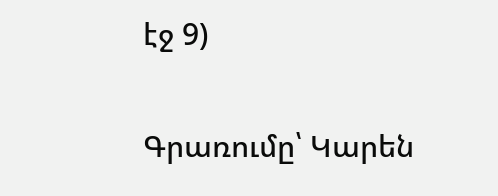էջ 9)

Գրառումը՝ Կարեն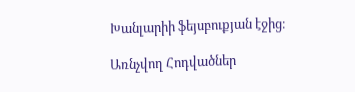Խանլարիի ֆեյսբուքյան էջից։

Առնչվող Հոդվածներ